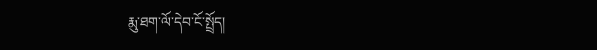རྨུ་ཐག་ལོ་དེབ་ངོ་སྤྲོད།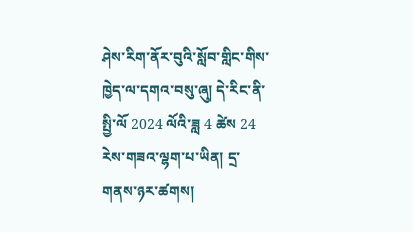ཤེས་རིག་ནོར་བུའི་སློབ་གླིང་གིས་ཁྱེད་ལ་དགའ་བསུ་ཞུ། དེ་རིང་ནི་སྤྱི་ལོ 2024 ལོའི་ཟླ 4 ཚེས 24 རེས་གཟའ་ལྷག་པ་ཡིན། དྲ་གནས་ཉར་ཚགས།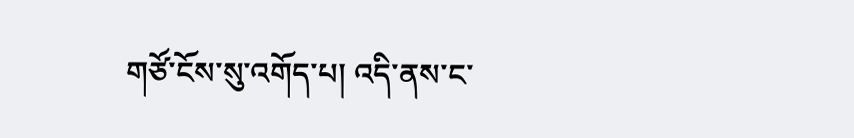གཙོ་ངོས་སུ་འགོད་པ། འདི་ནས་ང་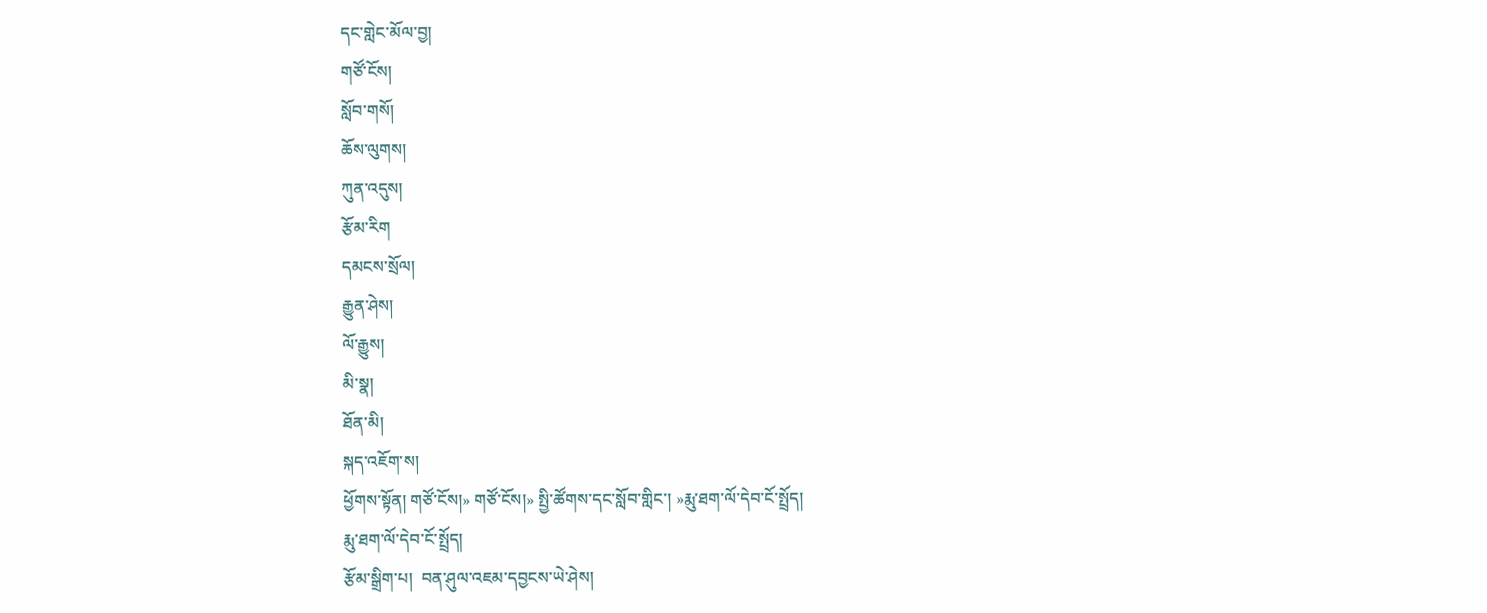དང་གླེང་མོལ་བྱ།
གཙོ་ངོས།
སློབ་གསོ།
ཆོས་ལུགས།
ཀུན་འདུས།
རྩོམ་རིག
དམངས་སྲོལ།
རྒྱུན་ཤེས།
ལོ་རྒྱུས།
མི་སྣ།
ཐོན་མི།
སྐད་འཇོག་ས།
ཕྱོགས་སྟོན། གཙོ་ངོས།» གཙོ་ངོས།» སྤྱི་ཚོགས་དང་སློབ་གླིང་། »རྨུ་ཐག་ལོ་དེབ་ངོ་སྤྲོད།
རྨུ་ཐག་ལོ་དེབ་ངོ་སྤྲོད།
རྩོམ་སྒྲིག་པ།  བན་ཤུལ་འཇམ་དབྱངས་ཡེ་ཤེས།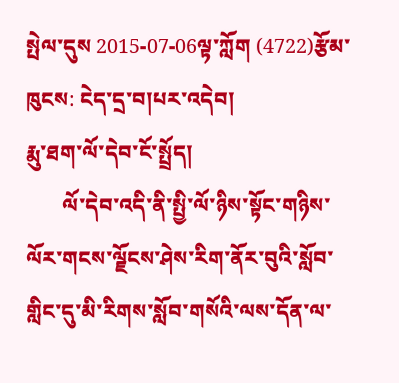སྤེལ་དུས 2015-07-06ལྟ་ཀློག (4722)རྩོམ་ཁུངས: ངེད་དྲ་བ།པར་འདེབ།
རྨུ་ཐག་ལོ་དེབ་ངོ་སྤྲོད།
       ལོ་དེབ་འདི་ནི་སྤྱི་ལོ་ཉིས་སྟོང་གཉིས་ལོར་གངས་ལྗོངས་ཤེས་རིག་ནོར་བུའི་སློབ་གླིང་དུ་མི་རིགས་སློབ་གསོའི་ལས་དོན་ལ་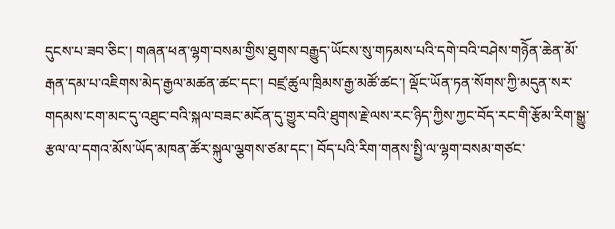དུངས་པ་ཟབ་ཅིང་། གཞན་ཕན་ལྷག་བསམ་གྱིས་ཐུགས་བརྒྱུད་ཡོངས་སུ་གཏམས་པའི་དགེ་བའི་བཤེས་གཉེོན་ཆེན་མོ་རྒན་དམ་པ་འཇིགས་མེད་རྒྱལ་མཚན་ཚང་དང་། བཛྲ་ཚུལ་ཁྲིམས་རྒྱ་མཚོ་ཚང་། ལྡོང་ཡོན་ཏན་སོགས་ཀྱི་མདུན་སར་གདམས་ངག་མང་དུ་འཐུང་བའི་སྐལ་བཟང་མངོན་དུ་གྱུར་བའི་ཐུགས་རྗེ་ལས་རང་ཉིད་ཀྱིས་ཀྱང་བོད་རང་གི་རྩོམ་རིག་སྒྱུ་རྩལ་ལ་དགའ་མོས་ཡོད་མཁན་ཚོར་སྐུལ་ལྕགས་ཙམ་དང་། བོད་པའི་རིག་གནས་སྤྱི་ལ་ལྷག་བསམ་གཙང་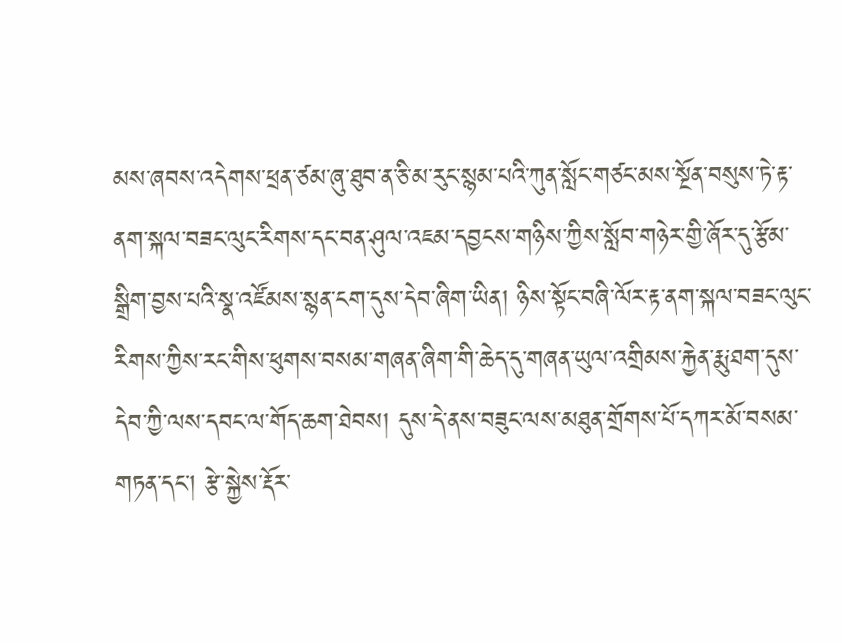མས་ཞབས་འདེགས་ཕྲན་ཙམ་ཞུ་ཐུབ་ན་ཅི་མ་རུང་སྙམ་པའི་ཀུན་སློང་གཙང་མས་སྔོན་བསུས་ཏེ་རྟ་ནག་སྐལ་བཟང་ལུང་རིགས་དང་བན་ཤུལ་འཇམ་དབྱངས་གཉིས་ཀྱིས་སློབ་གཉེར་གྱི་ཞོར་དུ་རྩོམ་སྒྲིག་བྱས་པའི་སྣ་འཛོམས་སྙན་ངག་དུས་དེབ་ཞིག་ཡིན། ཉིས་སྟོང་བཞི་ལོར་རྟ་ནག་སྐལ་བཟང་ལུང་རིགས་ཀྱིས་རང་གིས་ཕུགས་བསམ་གཞན་ཞིག་གི་ཆེད་དུ་གཞན་ཡུལ་འགྲིམས་རྐྱེན་རྨུ་ཐག་དུས་དེབ་ཀྱི་ལས་དབང་ལ་གོད་ཆག་ཐེབས། དུས་དེ་ནས་བཟུང་ལས་མཐུན་གྲོགས་པོ་དཀར་མོ་བསམ་གཏན་དང་། རྩེ་སྐྱེས་རྡོར་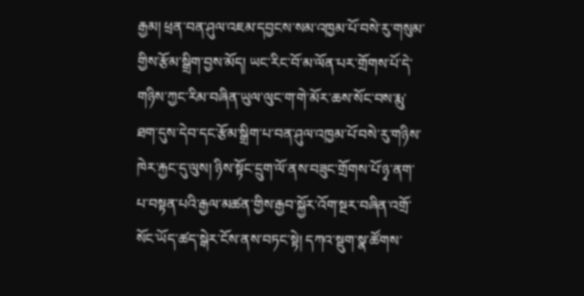རྒྱམ། ཕྲན་བན་ཤུལ་འཇམ་དབྱངས་སམ་འཁྱམ་པོ་བསེ་རུ་གསུམ་གྱིས་རྩོམ་སྒྲིག་བྱས་མོད། ཡང་རིང་བོ་མ་ལོན་པར་གྲོགས་པོ་དེ་གཉིས་ཀྱང་རིམ་བཞིན་ཡུལ་ལུང་ག་གེ་མོར་ཆས་སོང་བས་རྨུ་ཐག་དུས་དེབ་དང་རྩོམ་སྒྲིག་པ་བན་ཤུལ་འཁྱམ་པོ་བསེ་རུ་གཉིས་ཁེར་རྐྱང་དུ་ལུས། ཉིས་སྟོང་དྲུག་ལོ་ནས་བཟུང་གྲོགས་པོ་ཉྭ་ནག་པ་བསྟན་པའི་རྒྱལ་མཚན་གྱིས་རྒྱབ་སྐྱོར་འོག་སྔར་བཞིན་འགྲོ་སོང་ཡོད་ཚད་སྒེར་ངོས་ནས་བཏང་སྟེ། དཀའ་སྡུག་སྣ་ཚོགས་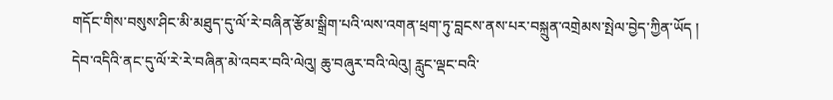གདོང་གིས་བསུས་ཤིང་མི་མཐུད་དུ་ལོ་རེ་བཞིན་རྩོམ་སྒྲིག་པའི་ལས་འགན་ཕྲག་ཏུ་བླངས་ནས་པར་བསྐྲུན་འགྲེམས་སྤེལ་བྱེད་ཀྱིན་ཡོད །
དེབ་འདིའི་ནང་དུ་ལོ་རེ་རེ་བཞིན་མེ་འབར་བའི་ལེའུ། ཆུ་བཞུར་བའི་ལེའུ། རླུང་ལྡང་བའི་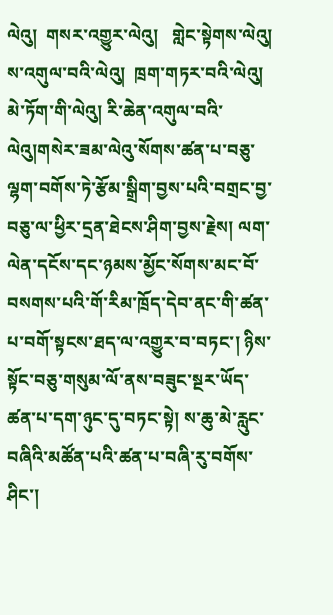ལེའུ།  གསར་འགྱུར་ལེའུ།   གླེང་སྟེགས་ལེའུ།  ས་འགུལ་བའི་ལེའུ།  ཁྲག་གཏར་བའི་ལེའུ།  མེ་ཏོག་གི་ལེའུ། རི་ཆེན་འགུལ་བའི་ལེའུ།གསེར་ཟམ་ལེའུ་སོགས་ཚན་པ་བཅུ་ལྷག་བགོས་ཏེ་རྩོམ་སྒྲིག་བྱས་པའི་བགྲང་བྱ་བཅུ་ལ་ཕྱིར་དྲན་ཐེངས་ཤིག་བྱས་རྗེས། ལག་ལེན་དངོས་དང་ཉམས་མྱོང་སོགས་མང་བོ་བསགས་པའི་གོ་རིམ་ཁྲོད་དེབ་ནང་གི་ཚན་པ་བགོ་སྟངས་ཐད་ལ་འགྱུར་བ་བཏང་། ཉིས་སྟོང་བཅུ་གསུམ་ལོ་ནས་བཟུང་སྔར་ཡོད་ཚན་པ་དག་ཉུང་དུ་བཏང་སྟེ། ས་ཆུ་མེ་རླུང་བཞིའི་མཚོན་པའི་ཚན་པ་བཞི་རུ་བགོས་ཤིང་།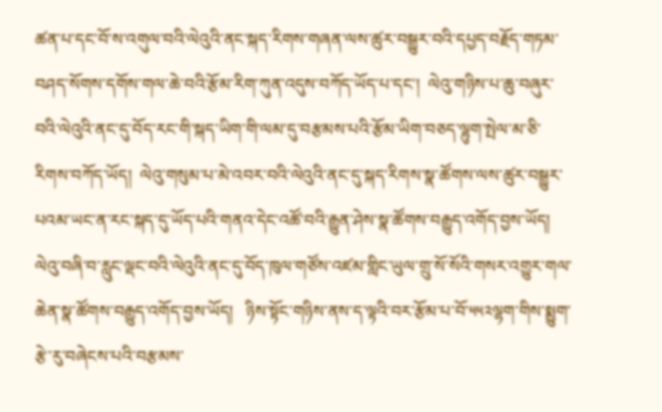ཚན་པ་དང་བོ་ས་འགུལ་བའི་ལེའུའི་ནང་སྐད་རིགས་གཞན་ལས་ཚུར་བསྒྱུར་བའི་དཔྱད་བརྗོད་གཏམ་བཤད་སོགས་དགོས་གལ་ཆེ་བའི་རྩོམ་རིག་ཀུན་འདུས་བཀོད་ཡོད་པ་དང་།  ལེའུ་གཉིས་པ་ཆུ་བཞུར་བའི་ལེའུའི་ནང་དུ་བོད་རང་གི་སྐད་ཡིག་གི་ལམ་དུ་བརྩམས་པའི་རྩོམ་ཡིག་བཅད་ལྷུག་སྤེལ་མ་ཅི་རིགས་བཀོད་ཡོད།  ལེའུ་གསུམ་པ་མེ་འབར་བའི་ལེའུའི་ནང་དུ་སྐད་རིགས་སྣ་ཚོགས་ལས་ཚུར་བསྒྱུར་པའམ་ཡང་ན་རང་སྐད་དུ་ཡོད་པའི་གནའ་དེང་འཚོ་བའི་རྒྱུན་ཤེས་སྣ་ཚོགས་བརྒྱུད་འགོད་བྱས་ཡོད།  ལེའུ་བཞི་བ་རླུང་ལྡང་བའི་ལེའུའི་ནང་དུ་བོད་ཁུལ་གཙོས་འཛམ་གླིང་ཡུལ་གྲུ་སོ་སོའི་གསར་འགྱུར་གལ་ཆེན་སྣ་ཚོགས་བརྒྱུད་འགོད་བྱས་ཡོད།   ཉིས་སྟོང་གཉིས་ནས་ད་ལྟའི་བར་རྩོམ་པ་བོ་༥༥༢ལྷག་གིས་སྨྱུག་རྩེ་རུ་བཞེངས་པའི་བརྩམས་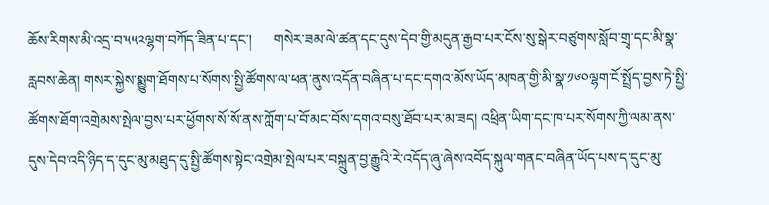ཆོས་རིགས་མི་འདྲ་བ་༥༥༢ལྷག་བཀོད་ཟིན་པ་དང་།      གསེར་ཟམ་ལེ་ཚན་དང་དུས་དེབ་གྱི་མདུན་རྒྱབ་པར་ངོས་སུ་སྒེར་བཙུགས་སློབ་གྲྭ་དང་མི་སྣ་རླབས་ཆེན། གསར་སྐྱེས་སྨྱུག་ཐོགས་པ་སོགས་སྤྱི་ཚོགས་ལ་ཕན་ནུས་འདོན་བཞིན་པ་དང་དགའ་མོས་ཡོད་མཁན་གྱི་མི་སྣ་༡༦༠ལྷག་ངོ་སྤྲོད་བྱས་ཏེ་སྤྱི་ཚོགས་ཐོག་འགྲེམས་སྤེལ་བྱས་པར་ཕྱོགས་སོ་སོ་ནས་ཀློག་པ་བོ་མང་བོས་དགའ་བསུ་ཐོབ་པར་མ་ཟད། འཕྲིན་ཡིག་དང་ཁ་པར་སོགས་ཀྱི་ལམ་ནས་དུས་དེབ་འདི་ཉིད་ད་དུང་མུ་མཐུད་དུ་སྤྱི་ཚོགས་སྟེང་འགྲེམ་སྤེལ་པར་བསྐྲུན་བྱ་རྒྱུའི་རེ་འདོད་ཞུ་ཞེས་འབོད་སྐུལ་གནང་བཞིན་ཡོད་པས་ད་དུང་མུ་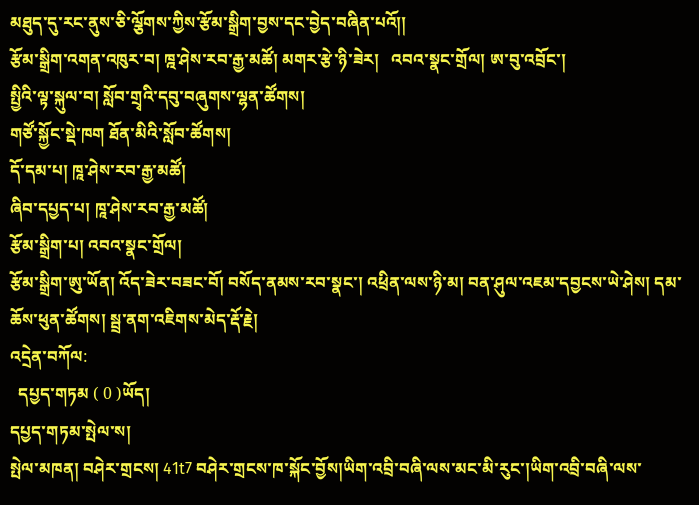མཐུད་དུ་རང་ནུས་ཅི་ལྕོགས་ཀྱིས་རྩོམ་སྒྲིག་བྱས་དང་བྱེད་བཞིན་པའོ།།
རྩོམ་སྒྲིག་འགན་འཁུར་བ། ཁྰ་ཤེས་རབ་རྒྱ་མཚོ། མགར་རྩེ་ཉི་ཟེར།   འབའ་སྣང་གྲོལ། ཨ་བུ་འབྲོང་།
སྤྱིའི་ལྟ་སྐུལ་བ། སློབ་གྲྭའི་དབུ་བཞུགས་ལྷན་ཚོགས།
གཙོ་སྐྱོང་སྡེ་ཁག ཐོན་མིའི་སློབ་ཚོགས།
དོ་དམ་པ། ཁཱ་ཤེས་རབ་རྒྱ་མཚོ།
ཞིབ་དཔྱད་པ། ཁཱ་ཤེས་རབ་རྒྱ་མཚོ།
རྩོམ་སྒྲིག་པ། འབའ་སྣང་གྲོལ།
རྩོམ་སྒྲིག་ཨུ་ཡོན། འོད་ཟེར་བཟང་བོ། བསོད་ནམས་རབ་སྣང་། འཕྲིན་ལས་ཉི་མ། བན་ཤུལ་འཇམ་དབྱངས་ཡེ་ཤེས། དམ་ཆོས་ཕུན་ཚོགས། སྦྲ་ནག་འཇིགས་མེད་རྡོ་རྗེ།
འདྲེན་བཀོལ:
  དཔྱད་གཏམ ( 0 )ཡོད།
དཔྱད་གཏམ་སྤེལ་ས།
སྤེལ་མཁན། བཤེར་གྲངས། 41t7 བཤེར་གྲངས་ཁ་སྐོང་བྱོས།ཡིག་འབྲི་བཞི་ལས་མང་མི་རུང་།ཡིག་འབྲི་བཞི་ལས་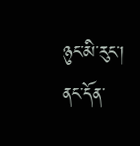ཉུང་མི་རུང་།
ནང་དོན་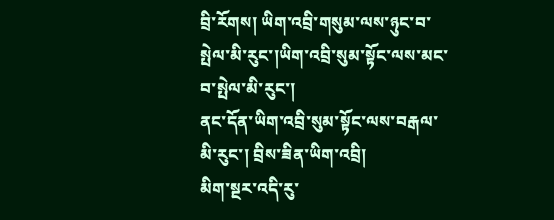བྲི་རོགས། ཡིག་འབྲི་གསུམ་ལས་ཉུང་བ་སྤེལ་མི་རུང་།ཡིག་འབྲི་སུམ་སྟོང་ལས་མང་བ་སྤེལ་མི་རུང་།
ནང་དོན་ཡིག་འབྲི་སུམ་སྟོང་ལས་བརྒལ་མི་རུང་། བྲིས་ཟིན་ཡིག་འབྲི།
མིག་སྔར་འདི་རུ་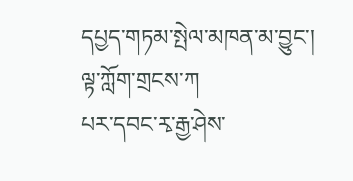དཔྱད་གཏམ་སྤེལ་མཁན་མ་བྱུང་།
ལྟ་ཀློག་གྲངས་ཀ
པར་དབང་རྭ་རྒྱ་ཤེས་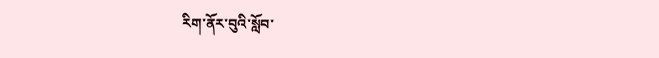རིག་ནོར་བུའི་སློབ་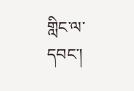གླིང་ལ་དབང་།